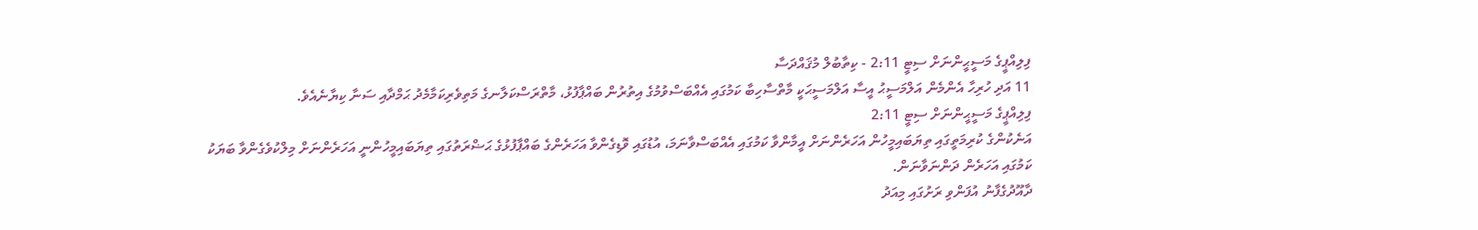ފިލިއްޕީގެ މަސީޙީންނަށް ސިޓީ 2:11 - ކިތާބުލް މުޤައްދަސާ
11 އަދި ހުރިހާ އެންމެން އަލްމަސީޙު އީސާ އަލްމަސީޙަކީ މާތްސާހިބާ ކަމުގައި އެއްބަސްވުމުގެ އިތުރުން ބައްޕާފުޅު، މާތްރަސްކަލާނގެ މަތިވެރިކަމާމެދު ޙަމްދާއި ސަނާ ކިޔާނެއެވެ.
ފިލިއްޕީގެ މަސީޙީންނަށް ސިޓީ 2:11
އަނެކުންގެ ކުރިމަތީގައި ތިޔަބައިމީހުން އަހަރެންނަށް އީމާންވާ ކަމުގައި އެއްބަސްވާނަމަ، އުޑުގައި ވޮޑިގެންވާ އަހަރެންގެ ބައްޕާފުޅުގެ ޙަޟްރަތުގައި ތިޔަބައިމީހުންނީ އަހަރެންނަށް މިލްކުވެގެންވާ ބަޔަކު ކަމުގައި އަހަރެން ދަންނަވާނަން.
ދާއޫދުގެފާނު އުފަންވި ރަށުގައި މިއަދު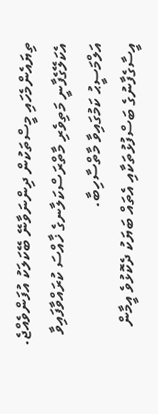ތިޔައެންމެހައި މީސްތަކުން ދިންނަވާނޭ ބޭކަލަކު އުފަންވެއްޖެ. އެކަލޭގެފާނީ މަތިވެރި މާތްރަސްކަލާނގެ ޚާއްސަ ކުރައްވާފައިވާ އަލްމަސީޙު ކަމުގައިވާ މާތްސާހިބާ.
އީސާގެފާނުގެ ބަސްފުޅުތަކާއި އެތައް ބަޔަކު ދެކޮޅުވެ އީމާން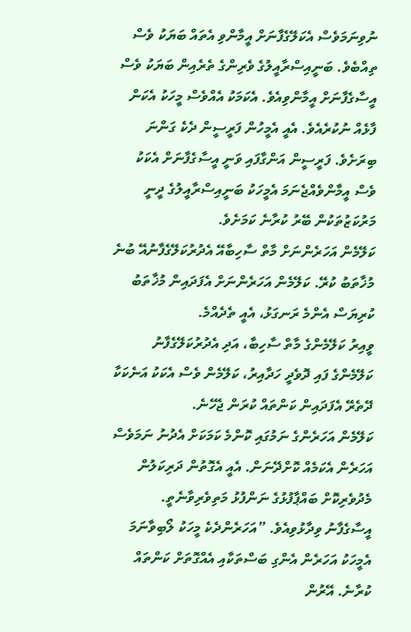ނުވިނަމަވެސް އެކަލޭގެފާނަށް އީމާންވި އެތައް ބަޔަކު ވެސް ތިއްބެވެ. ބަނީއިސްރާއީލުގެ ވެރިންގެ ތެރެއިން ބަޔަކު ވެސް އީސާގެފާނަށް އީމާންވިއެވެ. އެކަމަކު އެއްވެސް މީހަކު އެކަން ފާޅެއް ނުކުރެއެވެ. އެއީ އެމީހުން ފަރީސީން ދެކެ ގަންނަ ބިރަށެވެ. ފަރީސީން އަންގާފައި ވަނީ އީސާގެފާނަށް އެކަކު ވެސް އީމާންވެއްޖެނަމަ އެމީހަކު ބަނީއިސްރާއީލުގެ ދީނީ މަރުކަޒުތަކުން ބޭރު ކުރާނެ ކަމަށެވެ.
ކަލޭމެން އަހަރެންނަށް މާތް ސާހިބާއޭ އެދުރުކަލޭގެފާނުއޭ ބުނެ މުޚާތަބު ކުރޭ. ކަލޭމެން އަހަރެންނަށް އެފަދައިން މުޚާތަބު ކުރިޔަސް އެންމެ ރަނގަޅު، އެއީ ތެދެއްމެ.
ވީއިރު ކަލޭމެންގެ މާތް ސާހިބާ، އަދި އެދުރުކަލޭގެފާނު ކަލޭމެންގެ ފައި ދޮވެދީ ހަދާއިރު، ކަލޭމެން ވެސް އެކަކު އަނެކަކާ ދޭތެރޭ އެފަދައިން ކަންތައް ކުރަން ޖެހޭނެ.
ކަލޭމެން އަހަރެންގެ ނަމުގައި ކޮންމެ ކަމަކަށް އެދުނު ނަމަވެސް އަހަރެން އެކަމެއް ކޮށްދޭނަން. އެއީ އެގޮތުން ދަރިކަލުން މެދުވެރިކޮށް ބައްޕާފުޅުގެ ނަންފުޅު މަތިވެރިވާނެތީ.
އީސާގެފާނު ވިދާޅުވިއެވެ. ”އަހަރެންދެކެ މީހަކު ލޯބިވާނަމަ އެމީހަކު އަހަރެން އެންގި ބަސްތަކާއި އެއްގޮތަށް ކަންތައް ކުރާނެ. އޭރުން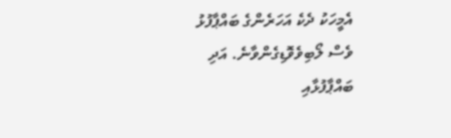އެމީހަކު ދެކެ އަހަރެންގެ ބައްޕާފުޅު ވެސް ލޯބިވެވޮޑިގެންވާނެ. އަދި ބައްޕާފުޅާއި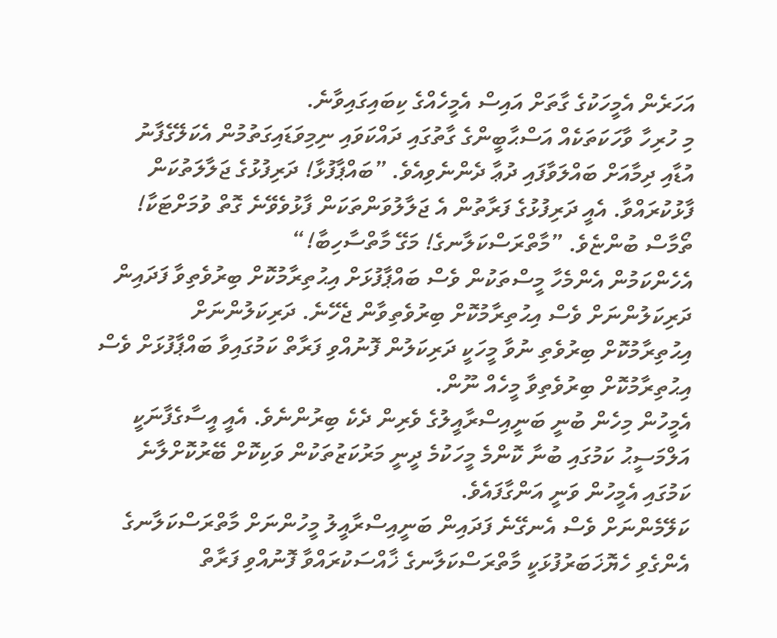އަހަރެން އެމީހަކުގެ ގާތަށް އައިސް އެމީހެއްގެ ކިބައިގައިވާނެ.
މި ހުރިހާ ވާހަކަތަކެއް އަސްޙާބީންގެ ގާތުގައި ދައްކަވައި ނިމިވަޑައިގަތުމުން އެކަލޭގެފާނު އުޑާއި ދިމާއަށް ބައްލަވާފައި ދުޢާ ދެންނެވިއެވެ. ”ބައްޕާފުޅާ! ދަރިފުޅުގެ ޖަލާލަތުކަން ފާޅުކުރައްވާ. އެއީ ދަރިފުޅުގެ ފަރާތުން އެ ޖަލާލުވަންތަކަން ފާޅުވެވޭނެ ގޮތް ވުމަށްޓަކާ!
ތޯމާސް ބުންޏެވެ. ”މާތްރަސްކަލާނގެ! މަގޭ މާތްސާހިބާ!“
އެހެންކަމުން އެންމެހާ މީސްތަކުން ވެސް ބައްޕާފުޅަށް އިޙުތިރާމުކޮށް ބިރުވެތިވާ ފަދައިން ދަރިކަލުންނަށް ވެސް އިޙުތިރާމުކޮށް ބިރުވެތިވާން ޖެހޭނެ. ދަރިކަލުންނަށް އިޙުތިރާމުކޮށް ބިރުވެތި ނުވާ މީހަކީ ދަރިކަލުން ފޮނުއްވި ފަރާތް ކަމުގައިވާ ބައްޕާފުޅަށް ވެސް އިޙުތިރާމުކޮށް ބިރުވެތިވާ މީހެއް ނޫން.
އެމީހުން މިހެން ބުނީ ބަނީއިސްރާއީލުގެ ވެރިން ދެކެ ބިރުންނެވެ. އެއީ އީސާގެފާނަކީ އަލްމަސީޙު ކަމުގައި ބުނާ ކޮންމެ މީހަކުމެ ދީނީ މަރުކަޒުތަކުން ވަކިކޮށް ބޭރުކޮށްލާނެ ކަމުގައި އެމީހުން ވަނީ އަންގާފައެވެ.
ކަލޭމެންނަށް ވެސް އެނގޭނެ ފަދައިން ބަނީއިސްރާއީލު މީހުންނަށް މާތްރަސްކަލާނގެ އެންގެވި ހެޔޮޚަބަރުފުޅަކީ މާތްރަސްކަލާނގެ ޚާއްސަކުރައްވާ ފޮނުއްވި ފަރާތް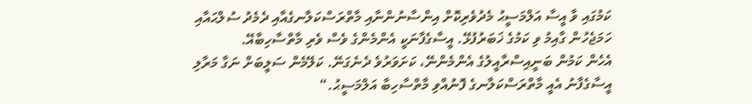ކަމުގައި ވާ އީސާ އަލްމަސީޙު މެދުވެރިކޮށް އިންސާނުންނާއި މާތްރަސްކަލާނގެއާއި ދެމެދު ސުލްޙައާއި ހަމަޖެހުން ގާއިމު ވި ކަމުގެ ޚަބަރުފުޅޭ. އީސާގެފާނަކީ އެންމެންގެ ވެސް ވެރި މާތްސާހިބާއޭ.
އެހެން ކަމުން ބަނީއިސްރާއީލުގެ އެންމެންނޭ، ކަށަވަރުވެ ދެނެގަނޭ. ކަލޭމެން ސަލީބަށް ނަގާ މަރާލި އީސާގެފާނު އެއީ މާތްރަސްކަލާނގެ ފޮނުއްވި މާތްސާހިބާ އަލްމަސީޙު.“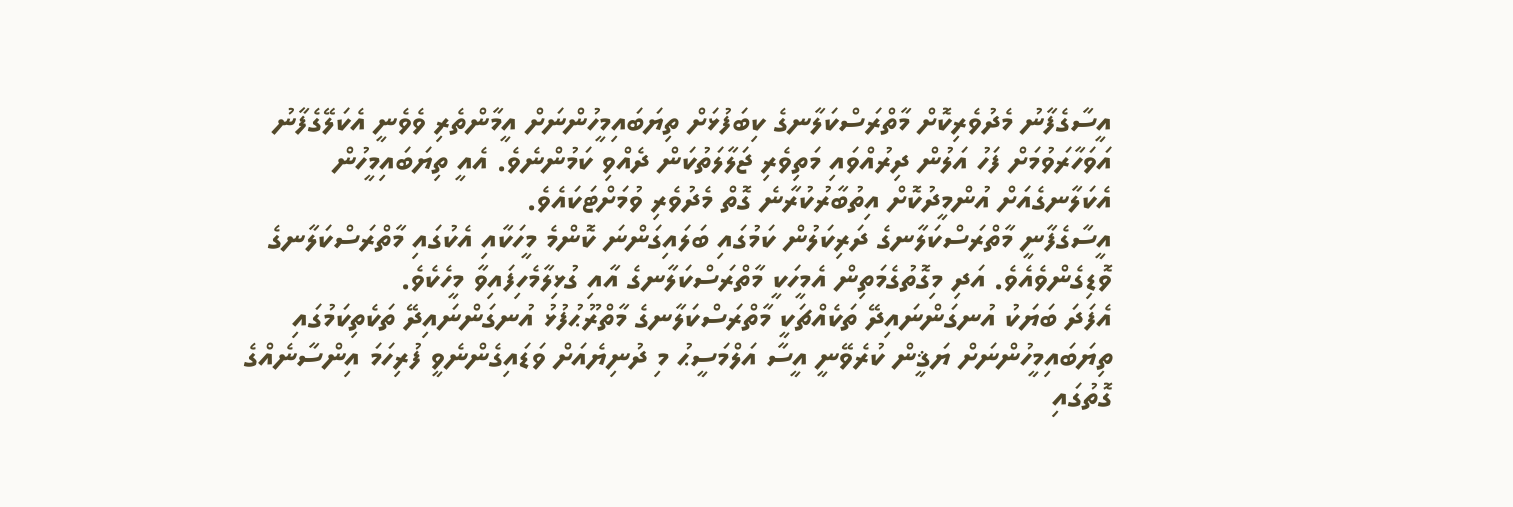އީސާގެފާނު މެދުވެރިކޮށް މާތްރަސްކަލާނގެ ކިބަފުޅަށް ތިޔަބައިމީހުންނަށް އީމާންތެރި ވެވެނީ އެކަލޭގެފާނު އަވަހާރަވުމަށް ފަހު އަލުން ދިރުއްވައި މަތިވެރި ޖަލާލަތުކަން ދެއްވި ކަމުންނެވެ. އެއީ ތިޔަބައިމީހުން އެކަލާނގެއަށް އުންމީދުކޮށް އިތުބާރުކުރާނެ ގޮތް މެދުވެރި ވުމަށްޓަކައެވެ.
އީސާގެފާނީ މާތްރަސްކަލާނގެ ދަރިކަލުން ކަމުގައި ބަލައިގަންނަ ކޮންމެ މީހަކާއި އެކުގައި މާތްރަސްކަލާނގެ ވޮޑިގެންވެއެވެ. އަދި މިގޮތުގެމަތިން އެމީހަކީ މާތްރަސްކަލާނގެ އާއި ގުޅިލާމެހިފައިވާ މީހެކެވެ.
އެފަދަ ބަޔަކު އުނގަންނައިދޭ ތަކެއްޗަކީ މާތްރަސްކަލާނގެ މާތްރޫޙުފުޅު އުނގަންނައިދޭ ތަކެތިކަމުގައި ތިޔަބައިމީހުންނަށް ޔަޤީން ކުރެވޭނީ އީސާ އަލްމަސީޙު މި ދުނިޔެއަށް ވަޑައިގެންނެވީ ފުރިހަމަ އިންސާނެއްގެ ގޮތުގައި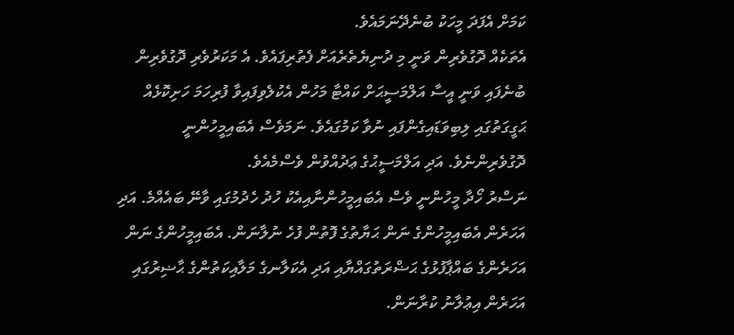ކަމަށް އެފަދަ މީހަކު ބުނެދޭނަމައެވެ.
އެތަކެއް ދޮގުވެރިން ވަނީ މި ދުނިޔެތެރެއަށް ފެތުރިފައެވެ. އެ މަކަރުވެރި ދޮގުވެރިން ބުނެފައި ވަނީ އީސާ އަލްމަސީޙަށް ކައްޓާ މަހުން އެކުލެވިފައިވާ ފުރިހަމަ ހަށިކޮޅެއް ޙަގީގަތުގައި ލިބިވަޑައިގެންފައި ނުވާ ކަމުގައެވެ. ނަމަވެސް އެބައިމީހުންނީ ދޮގުވެރިންނެވެ. އަދި އަލްމަސީޙުގެ ޢަދުއްވުން ވެސްމެއެވެ.
ނަސްރު ހޯދާ މީހުންނީ ވެސް އެބައިމީހުންނާއިއެކު ހުދު ހެދުމުގައި ވާނޭ ބައެއްމެ. އަދި އަހަރެން އެބައިމީހުންގެ ނަން ޙަޔާތުގެ ފޮތުން ފުހެ ނުލާނަން. އެބައިމީހުންގެ ނަން އަހަރެންގެ ބައްޕާފުޅުގެ ޙަޟްރަތުގައްޔާއި އަދި އެކަލާނގެ މަލާއިކަތުންގެ ޙާޟިރުގައި އަހަރެން އިޢުލާނު ކުރާނަން.